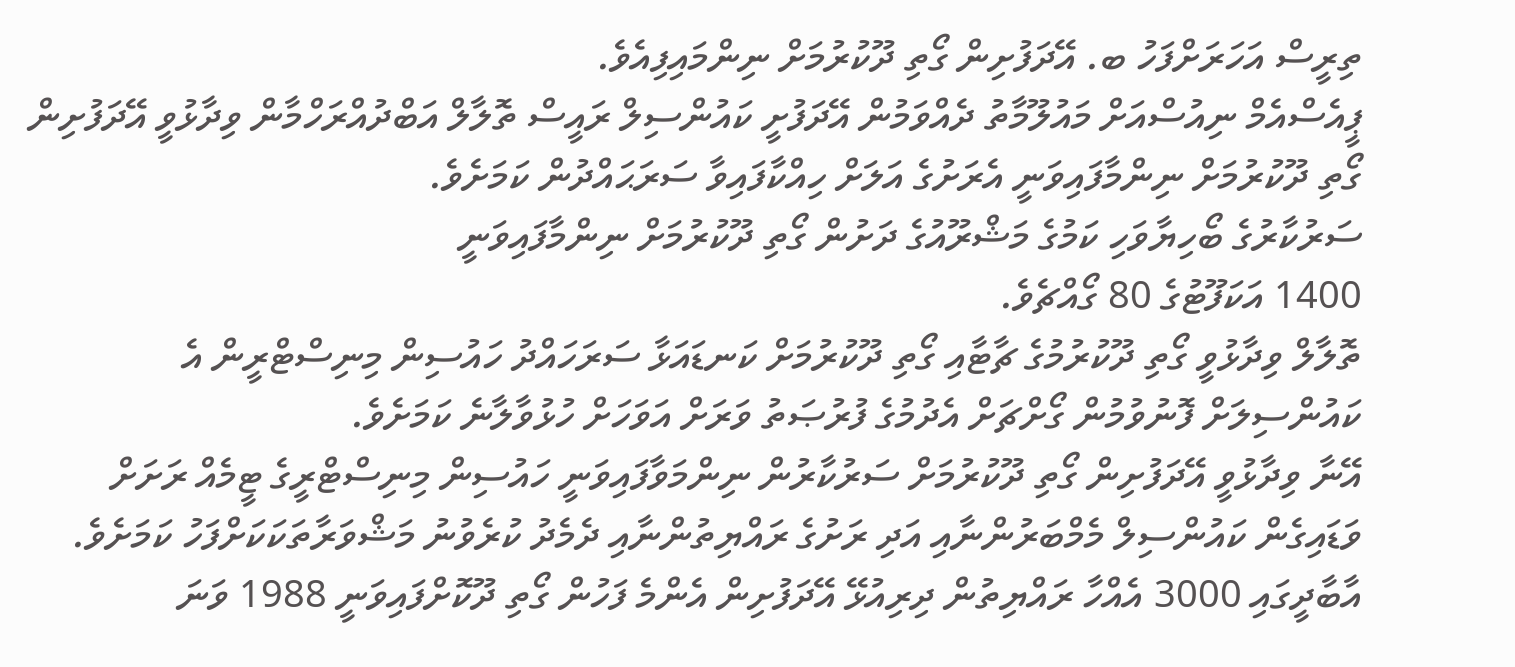ތިރީސް އަހަރަށްފަހު ބ. އޭދަފުށިން ގޯތި ދޫކުރުމަށް ނިންމައިފިއެވެ.
ޕީއެސްއެމް ނިއުސްއަށް މައުލޫމާތު ދެއްވަމުން އޭދަފުށީ ކައުންސިލް ރައީސް ތޮލާލް އަބްދުއްރަހްމާން ވިދާޅުވީ އޭދަފުށިން ގޯތި ދޫކުރުމަށް ނިންމާފައިވަނީ އެރަށުގެ އަލަށް ހިއްކާފައިވާ ސަރަޙައްދުން ކަމަށެވެ.
ސަރުކާރުގެ ބޯހިޔާވަހި ކަމުގެ މަޝްރޫއުގެ ދަށުން ގޯތި ދޫކުރުމަށް ނިންމާފައިވަނީ
1400 އަކަފޫޓުގެ 80 ގޯއްޗެވެ.
ތޮލާލް ވިދާޅުވީ ގޯތި ދޫކުރުމުގެ ޗާޓާއި ގޯތި ދޫކުރުމަށް ކަނޑައަޅާ ސަރަހައްދު ހައުސިން މިނިސްޓްރީން އެ ކައުންސިލަށް ފޮނުވުމުން ގޯށްޗަށް އެދުމުގެ ފުރުޞަތު ވަރަށް އަވަހަށް ހުޅުވާލާނެ ކަމަށެވެ.
އޭނާ ވިދާޅުވީ އޭދަފުށިން ގޯތި ދޫކުރުމަށް ސަރުކާރުން ނިންމަވާފައިވަނީ ހައުސިން މިނިސްޓްރީގެ ޓީމެއް ރަށަށް ވަޑައިގެން ކައުންސިލް މެމްބަރުންނާއި އަދި ރަށުގެ ރައްޔިތުންނާއި ދެމެދު ކުރެވުނު މަޝްވަރާތަކަކަށްފަހު ކަމަށެވެ.
އާބާދީގައި 3000 އެއްހާ ރައްޔިތުން ދިރިއުޅޭ އޭދަފުށިން އެންމެ ފަހުން ގޯތި ދޫކޮށްފައިވަނީ 1988 ވަނަ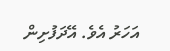އަހަރު އެވެ. އޭދަފުށިން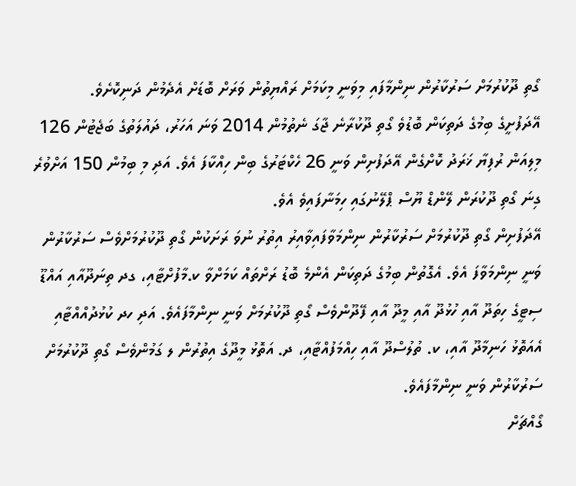ގޯތި ދޫކުރުމަށް ސަރުކާރުން ނިންމާފައި މިވަނީ މިކަމަށް ރައްޔިތުން ވަރަށް ބޮޑަށް އެދެމުން ދަނިކޮށެވެ.
އޭދަފުށީގެ ބިމުގެ ދަތިކަން ބޮޑުވެ ގޯތި ދޫކުރާނެ ޖާގަ ނެތުމުން 2014 ވަނަ އަހަރު، ދައުލަތުގެ ބަޖެޓުން 126 މިލިއަން ރުފިޔާ ޚަރަދު ކޮށްގެން އޭދަފުށިން ވަނީ 26 ހެކްޓަރުގެ ބިން ހިއްކާފަ އެވެ. އަދި މި ބިމުން 150 އަށްވުރެ ގިނަ ގޯތި ދޫކުރަން ލޭންޑް ޔޫސް ޕްލޭނުގައި ހިމަނާފައިވެ އެވެ.
އޭދަފުށިން ގޯތި ދޫކުރުމަށް ސަރުކާރުން ނިންމަވާފައިވާއިރު އިތުރު ނުވަ ރަށަކުން ގޯތި ދޫކުރުމަށްވެސް ސަރުކާރުން ވަނީ ނިންމަވާފަ އެވެ. އެގޮތުން ބިމުގެ ދަތިކަން އެންމެ ބޮޑު ރަށްތައް ކަމަށްވާ ކ.މާފުށްޓާއި، ގދ ތިނަދޫއާއި އައްޑޫ ސިޓީގެ ހިތަދޫ އާއި ހުޅުދޫ އާއި މީދޫ އާއި ފޭދޫންވެސް ގޯތި ދޫކުރުމަށް ވަނީ ނިންމާފައެވެ. އަދި ހދ ކުޅުދުއްއްޓާއި އެއަތޮޅު ހަނިމާދޫ އާއި، ކ. ތުލުސްދޫ އާއި ހިއްމަފުއްޓާއި، ދ. އަތޮޅު މީދޫގެ އިތުރުން ލ ގަމުންވެސް ގޯތި ދޫކުރުމަށް ސަރުކާރުން ވަނީ ނިންމާފައެވެ.
ގޯއްޗަށް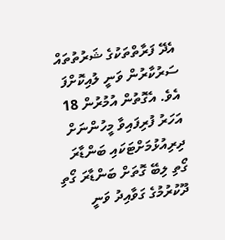އެދޭ ފަރާތްތަކުގެ ޝަރުތުތައް ސަރުކާރުން ވަނީ ލުއިކޮށްފަ އެވެ. އެގޮތުން އުމުރުން 18 އަހަރު ފުރިފައިވާ މީހުންނަށް ދިރިއުޅުމަށްޓަކައި ބަންޑާރަ ގޯތި ލިބޭ ގޮތަށް ބަންޑާރަ ގޯތި ދޫކުރުމުގެ ގަވާއިދު ވަނީ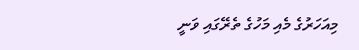މިއަހަރުގެ މެއި މަހުގެ ތެރޭގައި ވަނީ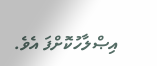އިޞްލާހުކޮށްފަ އެވެ.